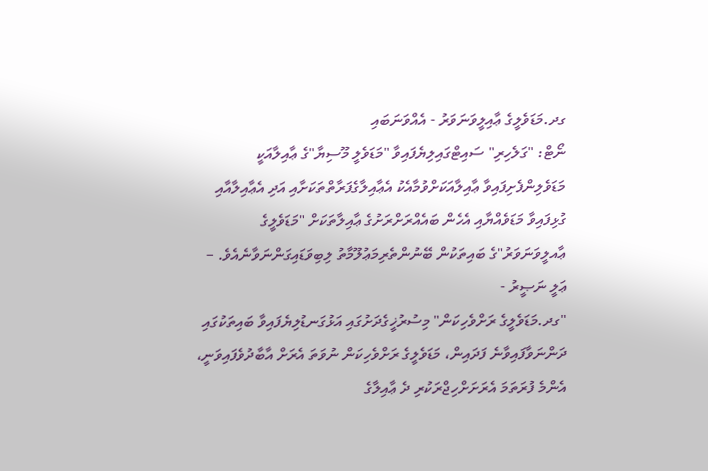ގދ.މަޑަވެލީގެ ޢާއިލީވަނަވަރު - އެއްވަނަބައި
ނޯޓް: "ގަލެހިރި" ސައިޓްގައިލިޔެފައިވާ "މަޑަވެލީ މޫސިޔާ"ގެ ޢާއިލާއަކީ މަޑަވެލިންފެށިފައިވާ ޢާއިލާއަކަށްވުމާއެކު އެޢާއިލާގެފަރާތްތަކަށާއި އަދި އެޢާއިލާއާއި ގުޅިފައިވާ މަޑަވެއްޔާއި އެހެން ބައެއްރަށްރަށުގެ ޢާއިލާތަކަށް "މަޑަވެލީގެ ޢާއލީވަނަވަރު"ގެ ބައިތަކުން ބޭނުންތެރިމަޢުލޫމާތު ލިބިވަޑައިގަންނަވާނެއެވެ. – ޢަލީ ނަޞީރު -
"ގދ.މަޑަވެލީގެ ރަށްވެހިކަން" މިސުރުޚީގެދަށުގައި އަޅުގަނޑުލިޔެފައިވާ ބައިތަކުގައި ދަންނަވާފައިވާނެ ފަދައިން، މަޑަވެލީގެ ރަށްވެހިކަން ނުވަތަ އެރަށް އާބާދުވެފައިވަނީ، އެންމެ ފުރަތަމަ އެރަށަށްހިޖްރަކުރި ދެ ޢާއިލާގެ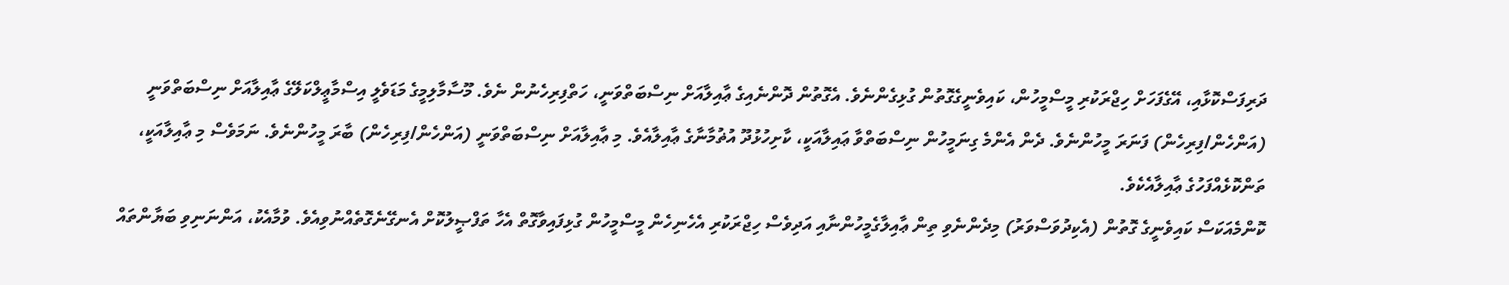ދަރިފަސްކޮޅާއި، އޭގެފަހަށް ހިޖްރަކުރި މީސްމީހުން، ކައިވެނީގެގޮތުން ގުޅިގެންނެވެ. އެގޮތުން ދޮންނެއިގެ ޢާއިލާއަށް ނިސްބަތްވަނީ، ހަތްފިރިހެނުން ނެވެ. މޫސާމާލިމީގެ މަޑަވެލީ އިސްމާޢީލްކަލޭގެ ޢާއިލާއަށް ނިސްބަތްވަނީ (އަންހެން/ފިރިހެން) ފަނަރަ މީހުންނެވެ. ދެން އެންމެ ގިނަމީހުން ނިސްބަތްވާ ޢައިލާއަކީ، ކާށިހުޅުދޫ އުޡުމާނާގެ ޢާއިލާއެވެ. މި ޢާއިލާއަށް ނިސްބަތްވަނީ (އަންހެން/ފިރިހެން) ބާރަ މީހުންނެވެ. ނަމަވެސް މި ޢާއިލާއަކީ، ތަންކޮޅެއްފަހުގެ ޢާއިލާއެކެވެ.
ކޮންމެއަކަސް ކައިވެނީގެ ގޮތުން (އެކިދުވަސްވަރު) މިދެންނެވި ތިން ޢާއިލާގެމީހުންނާއި އަދިވެސް ހިޖްރަކުރި އެހެނިހެން މީސްމީހުން ގުޅިފައިވާގޮތް އެހާ ތަފްޞީލުކޮށް އެނގޭނެގޮތެއްނުވިއެވެ. ވުމާއެކު، އަންނަނިވި ބަޔާންތައް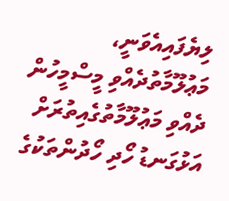ލިޔެފައިއެވަނީ، މަޢުލޫމާތުދެއްވި މީސްމީހުން ދެއްވި މަޢުލޫމާތުގެއިތުރަށް އަޅުގަނޑު ހޯދި ހޯދުންތަކުގެ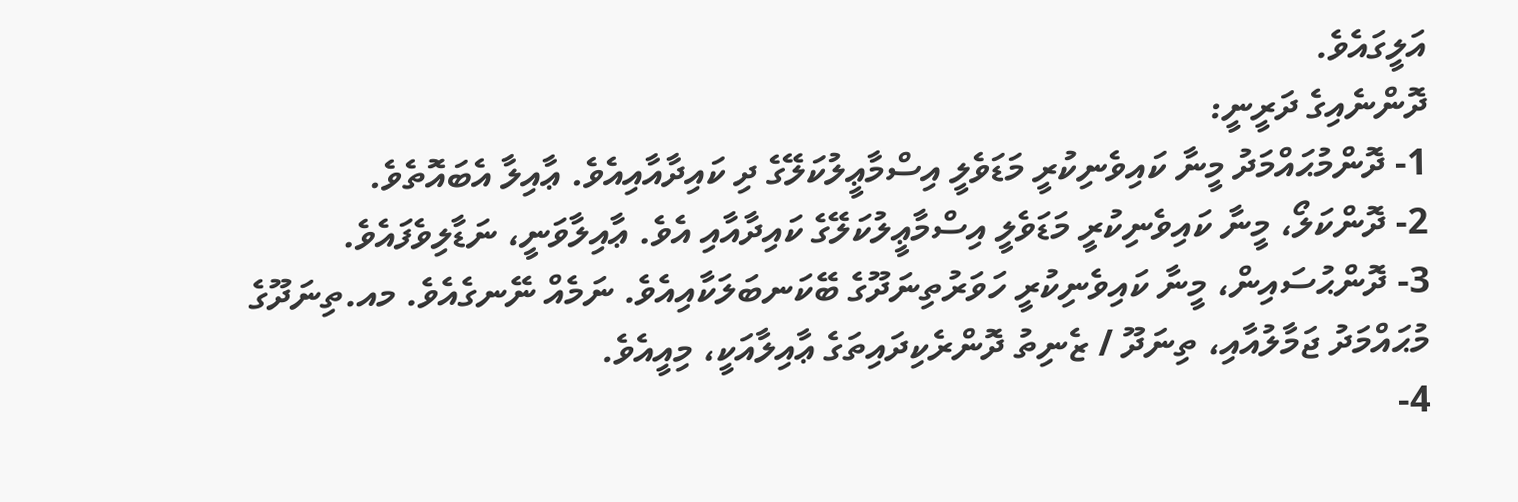އަލީގައެވެ.
ދޮންނެއިގެ ދަރީނީ:
1- ދޮންމުޙައްމަދު މީނާ ކައިވެނިކުރީ މަޑަވެލީ އިސްމާޢީލުކަލޭގެ ދި ކައިދާއާއިއެވެ. ޢާއިލާ އެބައޮތެވެ.
2- ދޮންކަލޯ، މީނާ ކައިވެނިކުރީ މަޑަވެލީ އިސްމާޢީލުކަލޭގެ ކައިދާއާއި އެވެ. ޢާއިލާވަނީ، ނަޑާލިވެފައެވެ.
3- ދޮންޙުސައިން، މީނާ ކައިވެނިކުރީ ހަވަރުތިނަދޫގެ ބޭކަނބަލަކާއިއެވެ. ނަމެއް ނޭނގެއެވެ. މއ.ތިނަދޫގެ މުޙައްމަދު ޖަމާލުއާއި، ތިނަދޫ / ޒެނިތު ދޮންރެކިދައިތަގެ ޢާއިލާއަކީ، މިއީއެވެ.
4-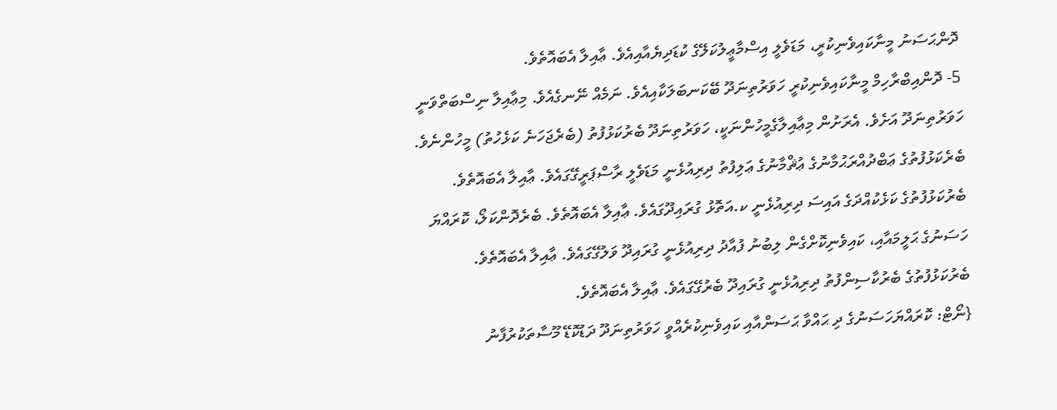ދޮންޙަސަނު މީނާކައިވެނިކުރީ، މަޑަވެލީ އިސްމާޢީލުކަލޭގެ ކުޑަދިޔެއާއިއެވެ. ޢާއިލާ އެބައޮތެވެ.
5- ދޮންއިބްރާހިމް މީނާކައިވެނިކުރީ ހަވަރުތިނަދޫ ބޭކަނބަލަކާއިއެވެ. ނަމެއް ނޭނގެއެވެ. މިޢާއިލާ ނިސްބަތްވަނީ ހަވަރުތިނަދޫ އަށެވެ. އެރަށުން މިޢާއިލާގެމީހުންނަކީ، ހަވަރުތިނަދޫ ބެރުކަޅުފުތު (ބެރެޖަހަނެ ކަޅެހުތު) މީހުންނެވެ. ބެރެކަޅުފުތުގެ ޢަބްދުއްރަޙުމާނުގެ ޢުޘްމާނުގެ ޢަލިފުތު ދިރިއުޅެނީ މަޑަވެލީ ރާސްޕަރީގޭގައެވެ. ޢާއިލާ އެބައޮތެވެ. ބެރުކަޅުފުތުގެ ކަޅެކުއްދަގެ އައިސަ ދިރިއުޅެނީ ކ.އަތޮޅު ގުރައިދޫގައެވެ. ޢާއިލާ އެބައޮތެވެ. ބެރެދޮންކަލޯ، ކޮރައްޔަ ހަސަނުގެ ޙަލީމައާއި، ކައިވެނިކޮށްގެން ލިބުނު ފުއާދު ދިރިއުޅެނީ ގުރައިދޫ ވަލުގޭގައެވެ. ޢާއިލާ އެބައޮތެވެ. ބެރުކަޅުފުތުގެ ބެރުކާސިންފުތު ދިރިއުޅެނީ ގުރައިދޫ ބެރުގޭގައެވެ. ޢާއިލާ އެބައޮތެވެ.
{ނޯޓް: ކޮރައްޔަހަސަނުގެ ދި ޙައްވާ ޙަސަންއާއި ކައިވެނިކުރެއްވީ ހަވަރުތިނަދޫ ދަޑުކޮޑޭ މޫސާތަކުރުފާނު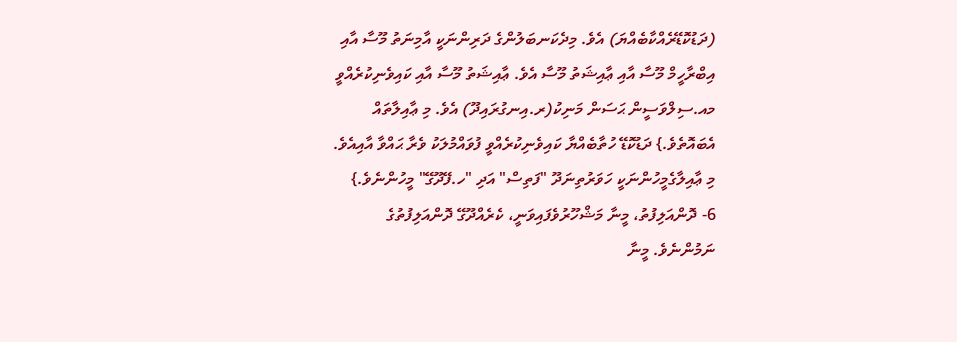(ދަޑުކޮޑޭރެއްކާބެއްޔަ) އެވެ. މިދެކަނބަލުންގެ ދަރިންނަކީ އާމިނަތު މޫސާ އާއި އިބްރާހީމް މޫސާ އާއި ޢާއިޝަތު މޫސާ އެވެ. ޢާއިޝަތު މޫސާ އާއި ކައިވެނިކުރެއްވީ މއ.ސިލްވަސީން ޙަސަން މަނިކު(ރ.އިނގުރައިދޫ) އެވެ. މި ޢާއިލާތައް އެބައޮތެވެ.} ދަޑުކޮޑޭ ހުތާބެއްޔާ ކައިވެނިކުރެއްވީ ފުވައްމުލަކު ވެރާ ޙައްވާ އާއިއެވެ. މި ޢާއިލާގެމީހުންނަކީ ހަވަރުތިނަދޫ "ފަތިސް" އަދި "ހ.ފޭދޫގޭ" މީހުންނެވެ.}
6- ދޮންއަލިފުތު، މީނާ މަޝްހޫރުވެފައިވަނީ، ކެރެއްދޫގޭ ދޮންއަލިފުތުގެ ނަމުންނެވެ. މީނާ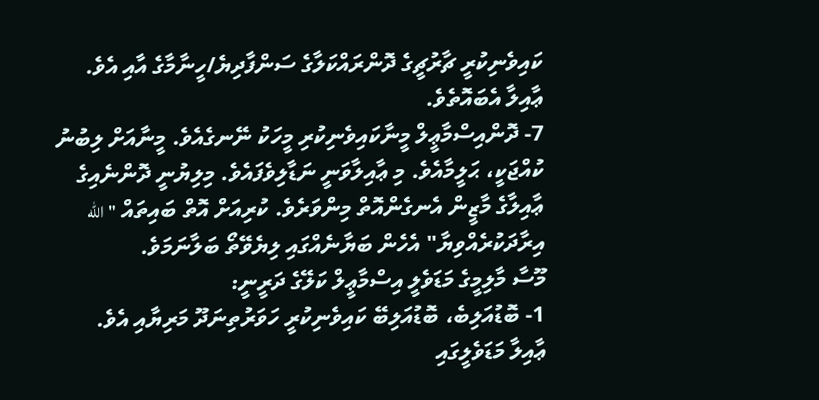ކައިވެނިކުރީ ޗާރުޗީގެ ދޮންރައްކަލާގެ ސަންފާދިޔެ/ހީނާމާގެ އާއި އެވެ. ޢާއިލާ އެބައޮތެވެ.
7- ދޮންއިސްމާޢީލް މީނާކައިވެނިކުރި މީހަކު ނޭނގެއެވެ. މީނާއަށް ލިބުނު ކުއްޖަކީ، ޙަލީމާއެވެ. މި ޢާއިލާވަނީ ނަޑާލިވެފައެވެ. މިލިޔުނީ ދޮންނެއިގެ ޢާއިލާގެ މާޒީން އެނގެންއޮތް މިންވަރެވެ. ކުރިއަށް އޮތް ބައިތައް "الله އިރާދަކުރެއްވިޔާ" އެހެން ބަޔާނެއްގައި ލިޔެވޭތޯ ބަލާނަމަވެ.
މޫސާ މާލިމީގެ މަޑަވެލީ އިސްމާޢީލް ކަލޭގެ ދަރީނީ:
1- ބޮޑުއަލިބެ، ބޮޑުއަލިބޭ ކައިވެނިކުރީ ހަވަރުތިނަދޫ މަރިޔާއި އެވެ. ޢާއިލާ މަޑަވެލީގައި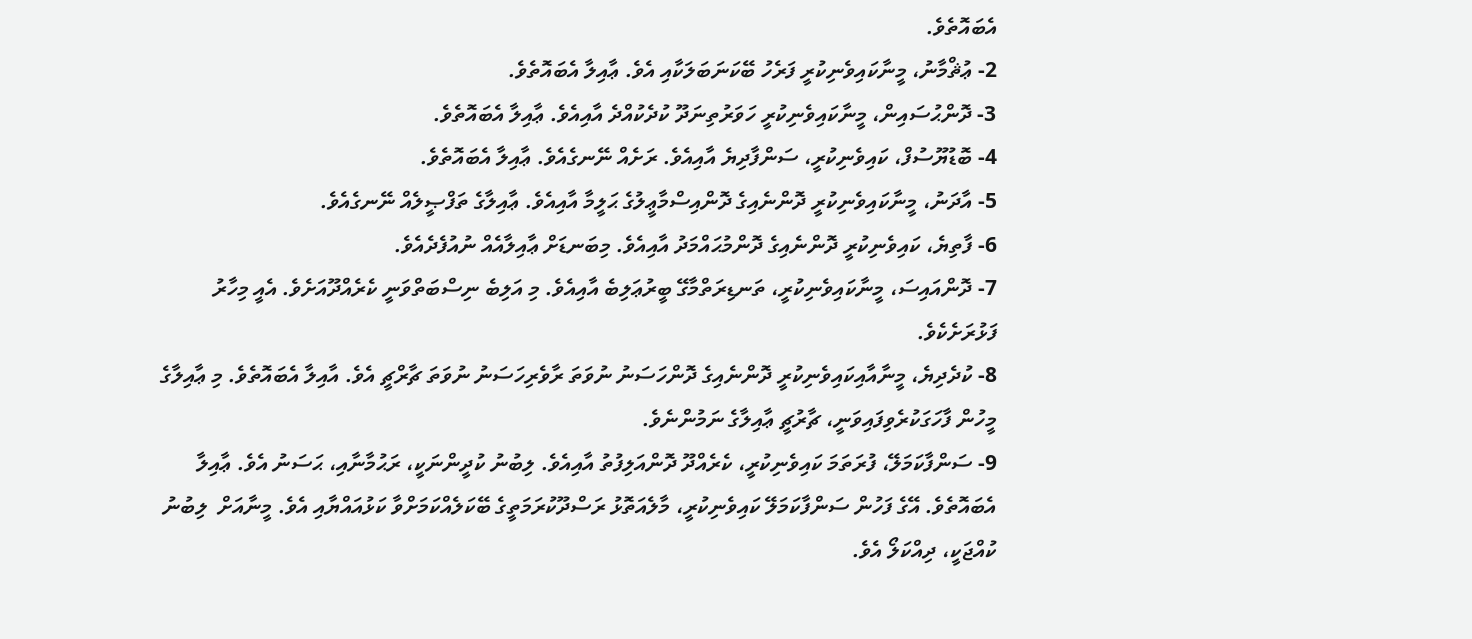އެބައޮތެވެ.
2- ޢުޘްމާނު، މީނާކައިވެނިކުރީ ފަރެހު ބޭކަނަބަލަކާއި އެވެ. ޢާއިލާ އެބައޮތެވެ.
3- ދޮންޙުސައިން، މީނާކައިވެނިކުރީ ހަވަރުތިނަދޫ ކުދެކުއްދެ އާއިއެވެ. ޢާއިލާ އެބައޮތެވެ.
4- ބޮޑުޔޫސުފް، ކައިވެނިކުރީ، ސަންފާދިޔެ އާއިއެވެ. ރަށެއް ނޭނގެއެވެ. ޢާއިލާ އެބައޮތެވެ.
5- އާދަނު، މީނާކައިވެނިކުރީ ދޮންނެއިގެ ދޮންއިސްމާޢީލުގެ ޙަލީމާ އާއިއެވެ. ޢާއިލާގެ ތަފްޞީލެއް ނޭނގެއެވެ.
6- ފާތިޔެ، ކައިވެނިކުރީ ދޮންނެއިގެ ދޮންމުޙައްމަދު އާއިއެވެ. މިބަނޑަށް ޢާއިލާއެއް ނުއުފެދެއެވެ.
7- ދޮންއައިސަ، މީނާކައިވެނިކުރީ، ތަނޑިރަތްމާގޭ ބީރުޢަލިބެ އާއިއެވެ. މި އަލިބެ ނިސްބަތްވަނީ ކެރެއްދޫއަށެވެ. އެއީ މިހާރު ފަޅުރަށެކެވެ.
8- ކުދެދިޔެ، މީނާއާއިކައިވެނިކުރީ ދޮންނެއިގެ ދޮންހަސަނު ނުވަތަ ރާވެރިހަސަނު ނުވަތަ ޗާރްޗީ އެވެ. އާއިލާ އެބައޮތެވެ. މި ޢާއިލާގެ މީހުން ފާހަގަކުރެވިފައިވަނީ، ޗާރުޗީ ޢާއިލާގެ ނަމުންނެވެ.
9- ސަންފާކަމަލޭ، ފުރަތަމަ ކައިވެނިކުރީ، ކެރެއްދޫ ދޮންއަލިފުތު އާއިއެވެ. ލިބުނު ކުދީންނަކީ، ރަޙުމާނާއި، ޙަސަނު އެވެ. ޢާއިލާ އެބައޮތެވެ. އޭގެ ފަހުން ސަންފާކަމަލޭ ކައިވެނިކުރީ، މާލެއަތޮޅު ރަސްދޫކުރަމަތީގެ ބޭކަލެއްކަމަށްވާ ކަޅުއައްޔާއި އެވެ. މީނާއަށް  ލިބުނު ކުއްޖަކީ، ދިއްކަލޯ އެވެ.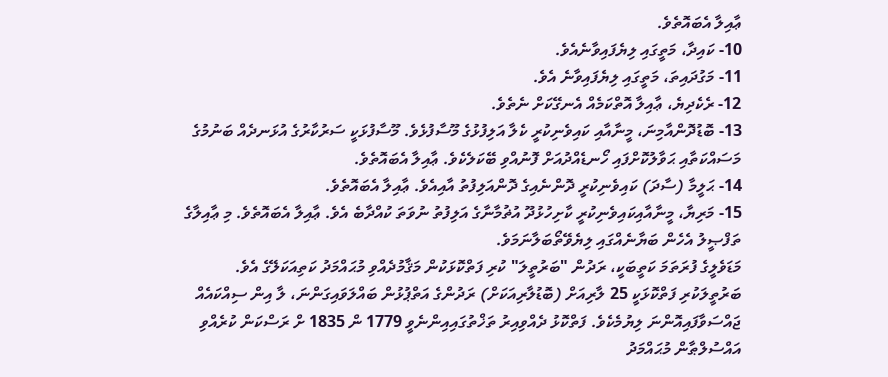ޢާއިލާ އެބައޮތެވެ.
10- ކައިދާ، މަތީގައި ލިޔެފައިވާނެއެވެ.
11- މަގުދައިތަ، މަތީގައި ލިޔެފައިވާނެ އެވެ.
12- ރެކެދިޔެ، ޢާއިލާ އޮތްކަމެއް އެނގޭކަށް ނެތެވެ.
13- ބޮޑުދޮންއާމިނަ، މީނާއާއި ކައިވެނިކުރީ ކެލާ އަލިފުޅުގެ މޫސާފުޅެވެ. މޫސާފުޅަކީ ސަރުކާރުގެ އުޅަނދެއް ބަނުމުގެ މަސައްކަތާއި ޙަވާލުކޮށްފައި ހޯނޑެއްދުއަށް ފޮނުއްވި ބޭކަލެކެވެ. ޢާއިލާ އެބައޮތެވެ.
14- ޙަލީމާ (ސާދަ) ކައިވެނިކުރީ ދޮންނެއިގެ ދޮންއަލިފުތު އާއިއެވެ. ޢާއިލާ އެބައޮތެވެ.
15- މަރިޔާ، މީނާއާއިކައިވެނިކުރީ ކާށިހުޅުދޫ އުޡުމާނާގެ އަލިފުތު ނުވަތަ ކުއްދާބެ އެވެ. ޢާއިލާ އެބައޮތެވެ. މި ޢާއިލާގެ ތަފްޞީލު އެހެން ބަޔާނެއްގައި ލިޔެވޭތޯބަލާނަމަވެ.
މަޑަވެލީގެ ފުރަތަމަ ކަތީބަކީ، ރަދުން "ބަރުތީލަ" ކުރި ފަތްކޮޅަކުން މަޤާމުދެއްވި މުޙައްމަދު ކަތިއަކަލޭގެ އެވެ. ބަރުތީލަކުރި ފަތްކޮޅަކީ 25 ލާރިއަށް (ބޮޑުލާރިއަކަށް) ރަދުންގެ އަތްޕުޅުން ބައްލަވައިގަންނަ، ލާ އިން ސިއްކައެއް ޖައްސަވާފައިއޮންނަ ލިޔުމެކެވެ. ފަތްކޮޅު ދެއްވިއިރު ތަޚްތުގައިއިންނެވީ 1779 ން 1835 ށް ރަސްކަން ކުރެއްވި އައްސުލްޠާން މުޙައްމަދު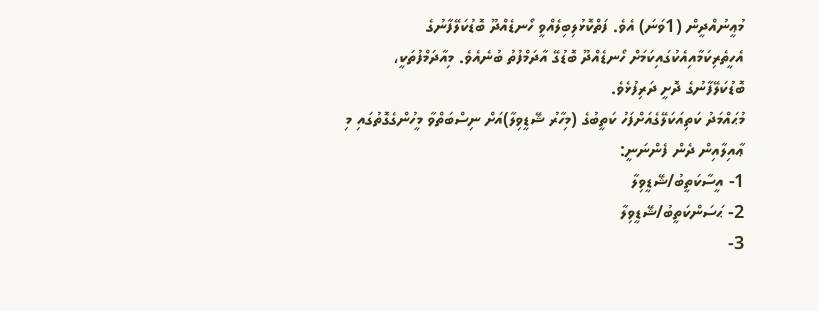މުޢީނުއްދީން (1ވަނަ) އެވެ. ފަތްކޮޅުލިބިލެއްވީ ހޯނޑެއްދޫ ބޮޑުކަލޭފާނުގެ އެހީތެރިކަމާއިއެކުގައިކަމަށް ހޯނޑެއްދޫ ބޮޑުގޭ އާދަމްފުތު ބުނެއެވެ. މިއާދަމްފުތަކީ، ބޮޑުކަލޭފާނުގެ ދޮށީ ދަރިފުޅެވެ.
މުޙައްމަދު ކަތިއަކަލޭގެއަށްފަހު ކަތީބުގެ (މިހާރު ޝޭޑީވިލާ)އަށް ނިސްބަތްވާ މީހުންގެގޮތުގައި މި ޢާއިލާއިން ދެން ފެންނަނީ:
1- އީސާކަތީބު/ޝޭޑީވިލާ
2- ޙަސަންކަތީބު/ޝޭޑީވިލާ
3-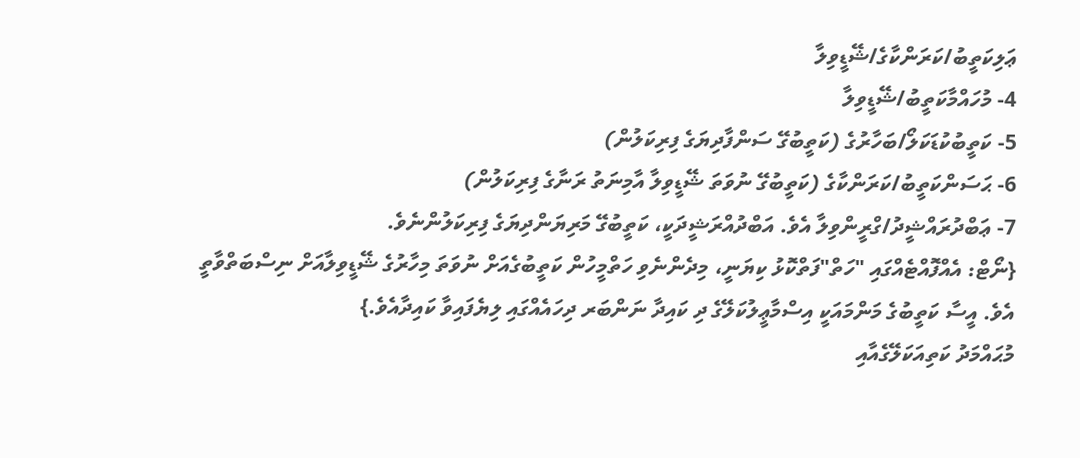ޢަލިކަތީބު/ކަރަންކާގެ/ޝޭޑީވިލާ
4- މުހައްމާކަތީބު/ޝޭޑީވިލާ
5- ކަތީބުކުޑަކަލޯ/ބަހާރުގެ (ކަތީބުގޭ ސަންފާދިޔަގެ ފިރިކަލުން)
6- ޙަސަންކަތީބު/ކަރަންކާގެ (ކަތީބުގޭ ނުވަތަ ޝޭޑީވިލާ އާމިނަތު ރަނާގެ ފިރިކަލުން)
7- ޢަބްދުރައްޝީދު/ގްރީންވިލާ އެވެ. އަބްދުއްރަޝީދަކީ، ކަތީބުގޭ މަރިޔަންދިޔަގެ ފިރިކަލުންނެވެ.
{ނޯޓް: އެއްފޮއްޓެއްގައި "ހަތް"ފަތްކޮޅު ކިޔަނީ، މިދެންނެވި ހަތްމީހުން ކަތީބުގެއަށް ނުވަތަ މިހާރުގެ ޝޭޑީވިލާއަށް ނިސްބަތްވާތީ އެވެ. އީސާ ކަތީބުގެ މަންމައަކީ އިސްމާޢީލުކަލޭގެ ދި ކައިދާ ނަންބަރ ދިހައެއްގައި ލިޔެފައިވާ ކައިދާއެވެ.}
މުޙައްމަދު ކަތިއަކަލޭގެއާއި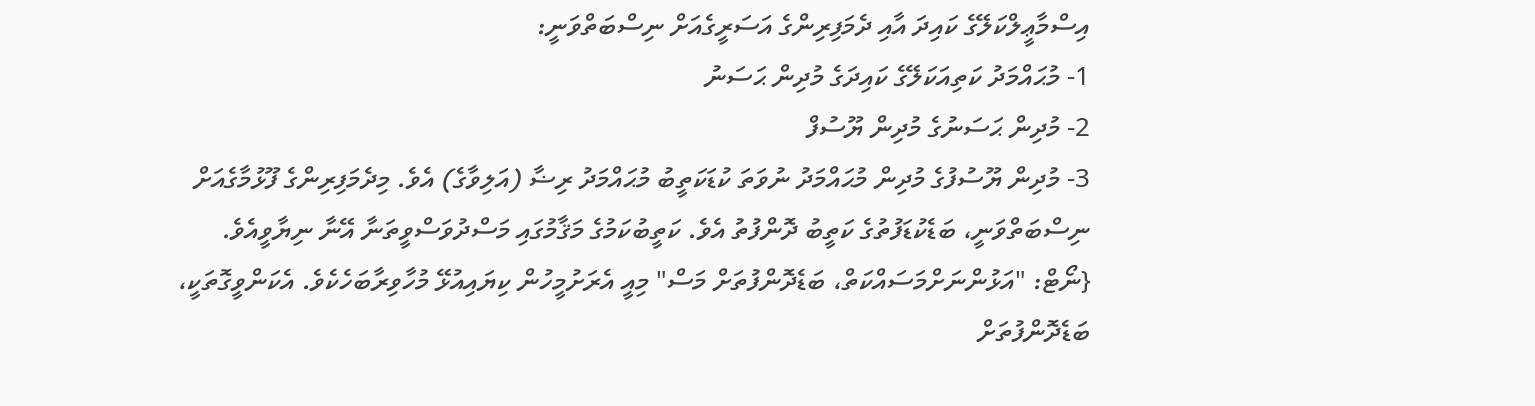އިސްމާޢީލްކަލޭގެ ކައިދަ އާއި ދެމަފިރިންގެ އަސަރީގެއަށް ނިސްބަތްވަނީ:
1- މުޙައްމަދު ކަތިއަކަލޭގެ ކައިދަގެ މުދިން ޙަސަނު
2- މުދިން ޙަސަނުގެ މުދިން ޔޫސުފް
3- މުދިން ޔޫސުފުގެ މުދިން މުޙައްމަދު ނުވަތަ ކުޑަކަތީބު މުޙައްމަދު ރިޟާ (އަލިވާގެ) އެވެ. މިދެމަފިރިންގެ ފޫޅުމާގެއަށް ނިސްބަތްވަނީ، ބަޑެކުޑަފުތުގެ ކަތީބު ދޮންފުތު އެވެ. ކަތީބުކަމުގެ މަޤާމުގައި މަސްދުވަސްވީތަނާ އޭނާ ނިޔާވީއެވެ.
{ނޯޓް: "އަޅުންނަށްމަސައްކަތް، ބަޑެދޮންފުތަށް މަސް" މިއީ އެރަށުމީހުން ކިޔައިއުޅޭ މުހާވިރާބަހެކެވެ. އެކަންވީގޮތަކީ، ބަޑެދޮންފުތަށް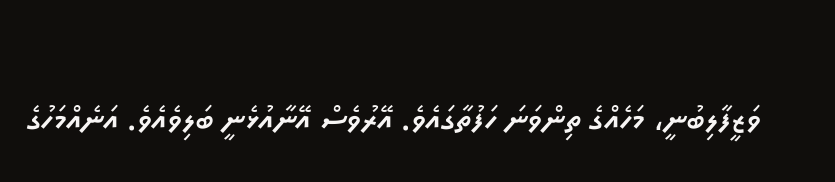ވަޒީފާލިބުނީ، މަހެއްގެ ތިންވަނަ ހަފުތާގައެވެ. އޭރުވެސް އޭނާއުޅެނީ ބަލިވެއެވެ. އަނެއްމަހުގެ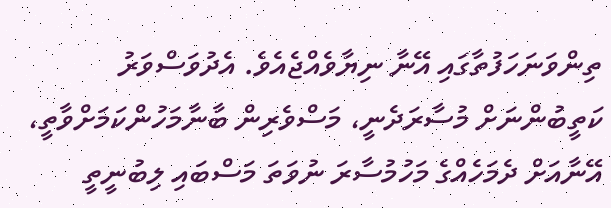ތިންވަނަހަފުތާގައި އޭނާ ނިޔާވެއްޖެއެވެ. އެދުވަސްވަރު ކަތީބުންނަށް މުސާރަދެނީ، މަސްވެރިން ބާނާމަހުންކަމަށްވާތީ، އޭނާއަށް ދެމަހެއްގެ މަހުމުސާރަ ނުވަތަ މަސްބައި ލިބުނީތީ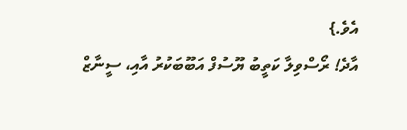އެވެ.}
އާދެ! ރޯސްވިލާ ކަތީބު ޔޫސުފް އަބޫބަކުރު އާއި، ސީނާޒް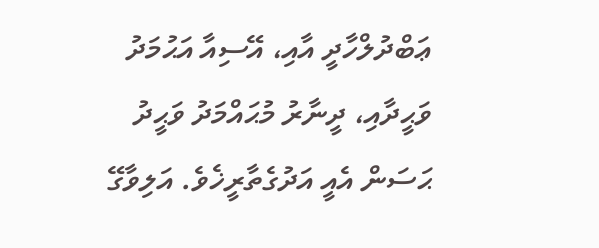ޢަބްދުލްހާދީ އާއި، އޭސިއާ އަޙުމަދު ވަޙީދާއި، ދީނާރު މުޙައްމަދު ވަޙީދު ޙަސަން އެއީ އަދުގެތާރީޚެވެ. އަލިވާގޭ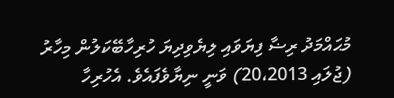މުޙައްމަދު ރިޟާ ފިޔަވައި ލިޔެވިދިޔަ ހުރިހާބޭކަލުން މިހާރު (ޖުލައި 20،2013) ވަނީ ނިޔާވެފައެވެ. އެހުރިހާ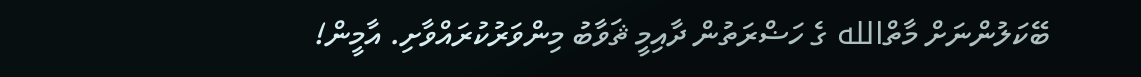ބޭކަލުންނަށް މާތްالله ގެ ހަޟްރަތުން ދާއިމީ ޘަވާބު މިންވަރުކުރައްވާށި. އާމީން!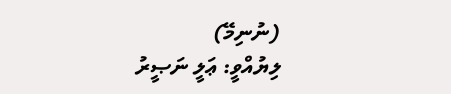(ނުނިމޭ)
ލިޔުއްވީ: ޢަލީ ނަޞީރު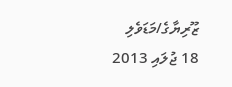ޒޫރިޔާގެ/މަޑަވެލި
18 ޖުލައި 2013